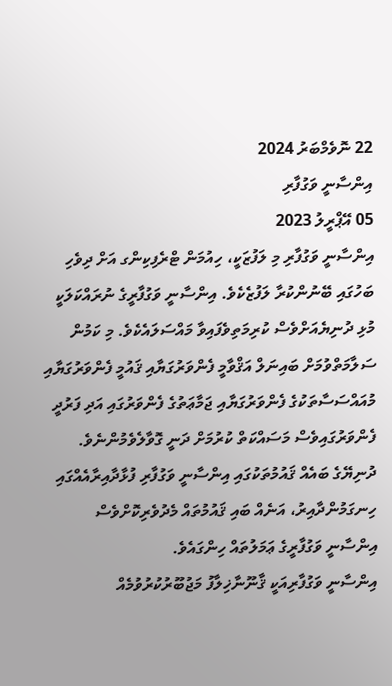22 ނޮވެމްބަރު 2024
އިންސާނީ ވަގުފާރި
05 އޭޕްރީލު 2023
އިންސާނީ ވަގުފާރި މި ލަފުޒަކީ، ހިއުމަން ޓްރެފިކިންގ އަށް ދިވެހި ބަހުގައި ބޭނުންކުރާ ލަފުޒެކެވެ. އިންސާނީ ވަގުފާރީގެ ނުރައްކަލަކީ މުޅި ދުނިޔެއަށްވެސް ކުރިމަތިވެފައިވާ މައްސަލައެކެވެ. މި ކަމުން ސަލާމަތްވުމަށް ބައިނަލް އަޤްވާމީ ފެންވަރުގަޔާއި ޤައުމީ ފެންވަރުގަޔާއި މުއައްސަސާތަކުގެ ފެންވަރުގަޔާއި ޖަމާޢަތުގެ ފެންވަރުގައި އަދި ފަރުދީ ފެންވަރުގައިވެސް މަސައްކަތް ކުރުމަށް ދަނީ ގޮވާލެވެމުންނެވެ. ދުނިޔޭގެ ބައެއް ޤައުމުތަކުގައި އިންސާނީ ވަގުފާރި ފުޅާދާއިރާއެއްގައި ހިނގަމުންދާއިރު، އަނެއް ބައި ޤައުމުތައް މެދުވެރިކޮށްވެސް އިންސާނީ ވަގުފާރީގެ ޢަމަލުތައް ހިންގައެވެ.
އިންސާނީ ވަގުފާރިއަކީ ޤާނޫނާޚިލާފު މަޖުބޫރުކުރުވުމެއް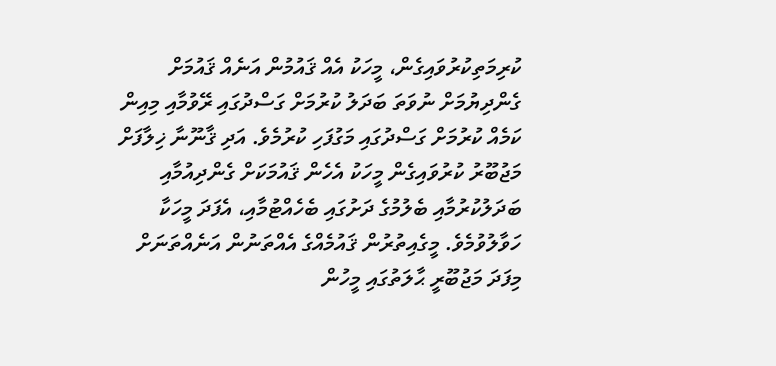ކުރިމަތިކުރުވައިގެން، މީހަކު އެއް ޤައުމުން އަނެއް ޤައުމަށް ގެންދިޔުމަށް ނުވަތަ ބަދަލު ކުރުމަށް ގަސްދުގައި ރޭވުމާއި މިއިން ކަމެއް ކުރުމަށް ގަސްދުގައި މަގުފަހި ކުރުމެވެ. އަދި ޤާނޫނާ ޚިލާފަށް މަޖުބޫރު ކުރުވައިގެން މީހަކު އެހެން ޤައުމަކަށް ގެންދިއުމާއި ބަދަލުކުރުމާއި ބެލުމުގެ ދަށުގައި ބެހެއްޓުމާއި، އެފަދަ މީހަކާ ހަވާލުވުމެވެ. މީގެއިތުރުން ޤައުމެއްގެ އެއްތަނުން އަނެއްތަނަށް މިފަދަ މަޖުބޫރީ ޙާލަތުގައި މީހުން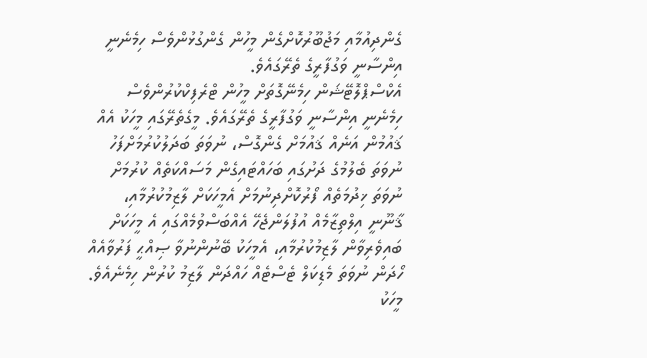ގެންދިއުމާއި މަޖުބޫރުކޮށްގެން މީހުން ގެންގުޅުންވެސް ހިމެނެނީ އިންސާނީ ވަގުފާރީގެ ތެރޭގައެވެ.
އެކްސްޕްލޮޓޭޝަން ހިމެނޭގޮތަށް މީހުން ޓްރެފިކްކުރުންވެސް ހިމެނެނީ އިންސާނީ ވަގުފާރީގެ ތެރޭގައެވެ. މީގެތެރޭގައި މީހަކު އެއް ޤައުމުން އަނެއް ޤައުމަށް ގެންގޮސް، ނުވަތަ ބަދަލުކުރުމަށްފަހު ނުވަތަ ބެލުމުގެ ދަށުގައި ބަހައްޓައިގެން މަސައްކަތެއް ކުރުމަށް ނުވަތަ ޚިދުމަތެއް ފޯރުކޮށްދިނުމަށް އެމީހަކަށް ލާޒިމުކުރުމާއި، ޤާނޫނީ އިލްތިޒާމެއް އުފުލަންޖެހޭ އެއްބަސްވުމެއްގައި އެ މީހަކަށް ބައިވެރިވާން ލާޒިމުކުރުމާއި، އެމީހަކު ބޭނުންނުވާ ޞިއްޙީ ފަރުވާއެއް ހޯދަން ނުވަތަ މެޑިކަލް ޓެސްޓެއް ހައްދަން ލާޒިމު ކުރުން ހިމެނެއެވެ. މީހަކު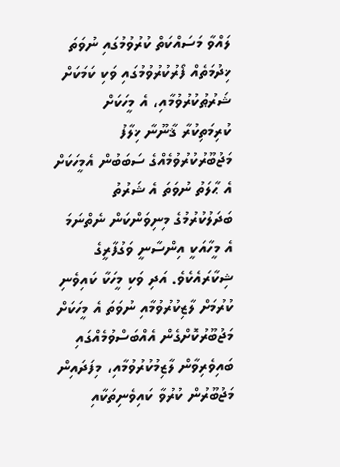ލައްވާ މަސައްކަތް ކުރުވުމުގައި ނުވަތަ ޚިދުމަތެއް ފޯރުކުރުވުމުގައި ވަކި ކަމަކަށް ޝަރުޠުކުރުވުމާއި، އެ މީހަކަށް ކުރިމަތިކުރާ ޤާނޫނާ ޚިލާފު މަޖުބޫރުކުރުވުމެއްގެ ސަބަބުން އެމީހަކަށް އެ ޙާލަތު ނުވަތަ އެ ޝަރުތު ބަދަލުކުރުމުގެ މިނިވަންކަން ނެތްނަމަ އެ މީހާއަކީ އިންސާނީ ވަގުފާރީގެ ޝިކާރައެކެވެ. އަދި ވަކި މީހަކާ ކައިވެނި ކުރުމަށް ލާޒިކުރުވުމާއި ނުވަތަ އެ މީހަކަށް މަޖުބޫރުކޮށްގެން އެއްބަސްވުމެއްގައި ބައިވެރިވާން ލާޒިމުކުރުވުމާއި، މިފަދައިން މަޖުބޫރުން ކުރުވާ ކައިވެނިތަކާއި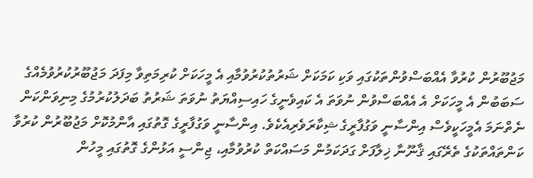މަޖުބޫރުން ކުރުވާ އެއްބަސްވުންތަކުގައި ވަކި ކަމަކަށް ޝަރުތުކުރުވުމާއި އެ މީހަކަށް ކުރިމަތިވާ މިފަދަ މަޖުބޫރުކުރުވުމެއްގެ ސަބަބުން އެ މީހަކަށް އެ އެއްބަސްވުން ނުވަތަ އެ ކައިވެނީގެ ހައިސިއްޔަތު ނުވަތަ ޝަރުތު ބަދަލުކުރުމުގެ މިނިވަންކަން ނެތްނަމަ އެމީހަކީވެސް އިންސާނީ ވަގުފާރީގެ ޝިކާރަވެރިއެކެވެ. އިންސާނީ ވަގުފާރީގެ ގޮތުގައި އާންމުކޮށް މަޖުބޫރުން ކުރުވާ ކަންތައްތަކުގެ ތެރޭގައި ޤާނޫނާ ޚިލާފަށް ގަދަކަމުން މަސައްކަތް ކުރުވުމާއި، ޖިންސީ އަޅުންގެ ގޮތުގައި މީހުން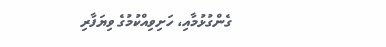ގެންގުޅުމާއި، ހަށިވިއްކުމުގެ ވިޔަފާރި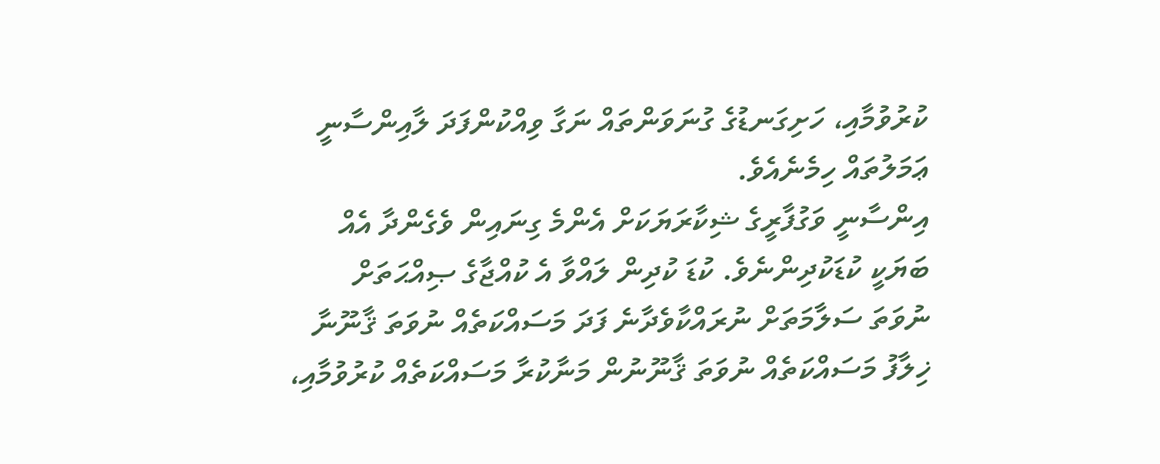ކުރުވުމާއި، ހަށިގަނޑުގެ ގުނަވަންތައް ނަގާ ވިއްކުންފަދަ ލާއިންސާނީ ޢަމަލުތައް ހިމެނެއެވެ.
އިންސާނީ ވަގުފާރީގެ ޝިކާރަޔަކަށް އެންމެ ގިނައިން ވެގެންދާ އެއް ބަޔަކީ ކުޑަކުދިންނެވެ. ކުޑަ ކުދިން ލައްވާ އެ ކުއްޖާގެ ޞިއްޙަތަށް ނުވަތަ ސަލާމަތަށް ނުރައްކާވެދާނެ ފަދަ މަސައްކަތެއް ނުވަތަ ޤާނޫނާ ޚިލާފު މަސައްކަތެއް ނުވަތަ ޤާނޫނުން މަނާކުރާ މަސައްކަތެއް ކުރުވުމާއި،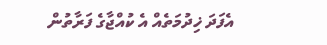އެފަދަ ޚިދުމަތެއް އެ ކުއްޖާގެ ފަރާތުން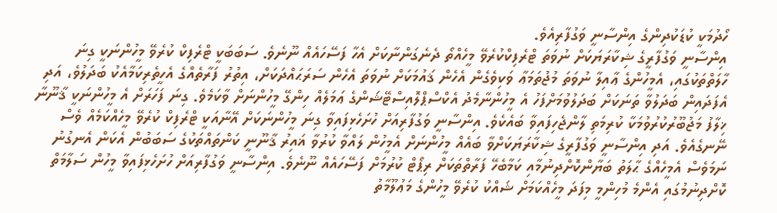ހޯދުމަކީ ކުޑަކުދިންގެ އިންސާނީ ވަގުފާރިއެވެ.
އިންސާނީ ވަގުފާރީގެ ޝިކާރަޔަކަށް ނުވަތަ ޓްރެފިކްކުރެވޭ މީހެއްތޯ ދެނެގަންނާކަށް އެހާ ފަސޭހައެއް ނޫނެވެ. ސަބަބަކީ ޓްރެފިކް ކުރެވޭ މީހުންނަކީ ގިނަ ހާލަތްތަކުގައި، އެމީހުންގެ ޢާއިލާ ނުވަތަ މުޖުތަމަޢާ ވަކިވެގެން އެހެން ޤައުމަކަށް ނުވަތަ އެހެން ސަރަޙައްދަކަށް، އިތުރު ފަރާތެއްގެ އެހީތެރިކަމާއެކު ބަދަލުވެ، އަދި އެފަދައިން ބަދަލުވާ ތަނަކަށް ބަދަލުވުމަށްފަހު އެ މީހުންނާމެދު އެކްސްޕްލޮއިސްޓޭޝަންގެ ޢަމަލެއް ހިންގޭ މީހުންނަށް ވާކަމެވެ. ގިނަ ފަހަރަށް އެ މީހުންނަކީ ޤާނޫނާ ޚިލާފު މަޖުބޫރުކުރުވުމަކާ ކުރިމަތި ލާންޖެހިފައިވާ ބައެކެވެ. އިންސާނީ ވަގުފާރިއަށް ހުށަހެޅިފައިވާ ގިނަ މީހުންނަކަށް އޭނާއަކީ ޓްރެފިކް ކުރެވޭ މީހެއްކަމެއް ވެސް ނޭނގެއެވެ. އަދި އިންސާނީ ވަގުފާރީގެ ޝިކާރަޔަކަށްވާ ބައެއް މީހުންނަށް އެމީހުން ލައްވާ ކުރުވާ ޣައިރު ޤާނޫނީ ކަންތައްތަކުގެ ސަބަބުން އެކަން އެނގުނު ނަމަވެސް އެމީހެއްގެ ޙާލަތު ބަޔާންކޮށްދިނުމާއި ކަމާބެހޭ ފަރާތްތަކަށް ރިޕޯޓް ކުރުމަށް ފަސޭހައެއް ނޫނެވެ. އިންސާނީ ވަގުފާރިއަށް ހުށަހެޅިފައިވާ މީހުން ސަލާމަތް ކޮށްދިނުމުގައި އެންމެ މުހިންމީ މިފަދަ މީހެއްކަމަށް ޝައްކު ކުރެވޭ މީހުންގެ މަޢުލޫމާތު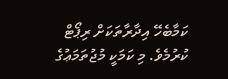ކަމާބެހޭ އިދާރާތަކަށް ރިޕޯޓް ކުރުމެވެ. މި ކަމަކީ މުޖުތަމަޢުގެ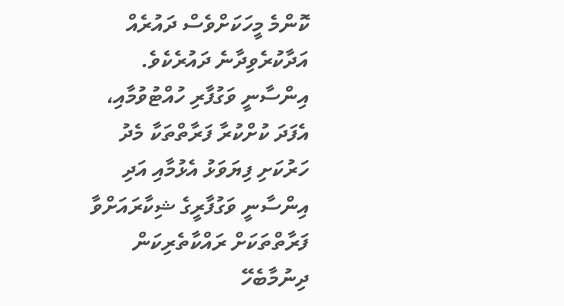ކޮންމެ މީހަކަށްވެސް ދައުރެއް އަދާކުރެވިދާނެ ދައުރެކެވެ.
އިންސާނީ ވަގުފާރި ހުއްޓުވުމާއި، އެފަދަ ކުށްކުރާ ފަރާތްތަކާ މެދު ހަރުކަށި ފިޔަވަޅު އެޅުމާއި އަދި އިންސާނީ ވަގުފާރީގެ ޝިކާރައަށްވާ ފަރާތްތަކަށް ރައްކާތެރިކަން ދިނުމާބެހޭ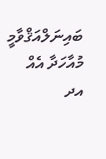ބައިނަލްއަޤްވާމީ މުއާހަދާ އެއް އދ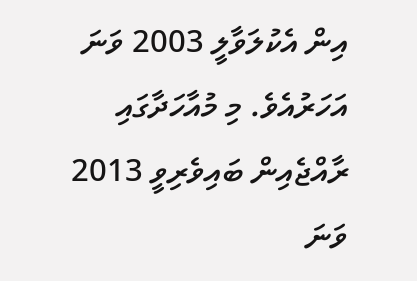އިން އެކުލަވާލީ 2003 ވަނަ އަހަރުއެވެ. މި މުއާހަދާގައި ރާއްޖެއިން ބައިވެރިވީ 2013 ވަނަ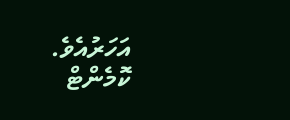އަހަރުއެވެ.
ކޮމެންޓް